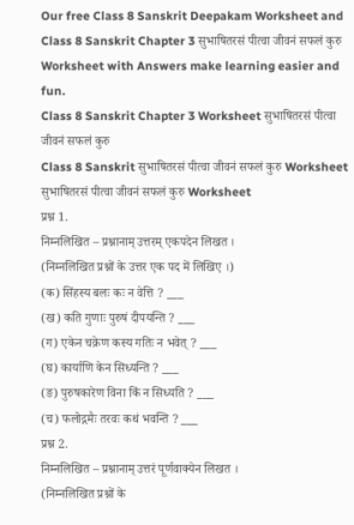Our free Class 8 Sanskrit Deepakam Worksheet and Class 8 Sanskrit Chapter 3 सुभाषितरसं पीत्वा जीवनं सफलं कुरु Worksheet with Answers make learning easier and fun.
Class 8 Sanskrit Chapter 3 Worksheet सुभाषितरसं पीत्वा जीवनं सफलं कुरु
Class 8 Sanskrit सुभाषितरसं पीत्वा जीवनं सफलं कुरु Worksheet
सुभाषितरसं पीत्वा जीवनं सफलं कुरु Worksheet
प्रश्न 1.
निम्नलिखित – प्रश्नानाम् उत्तरम् एकपदेन लिखत ।
(निम्नलिखित प्रश्नों के उत्तर एक पद में लिखिए ।)
(क) सिंहस्य बलः कः न वेत्ति ? ___
(ख) कति गुणाः पुरुषं दीपयन्ति ? ___
(ग) एकेन चक्रेण कस्य गतिः न भवेत् ? ___
(घ) कार्याणि केन सिध्यन्ति ? ___
(ङ) पुरुषकारेण विना किं न सिध्यति ? ___
(च) फलोद्गमैः तरवः कथं भवन्ति ? ___
प्रश्न 2.
निम्नलिखित – प्रश्नानाम् उत्तरं पूर्णवाक्येन लिखत ।
(निम्नलिखित प्रश्नों के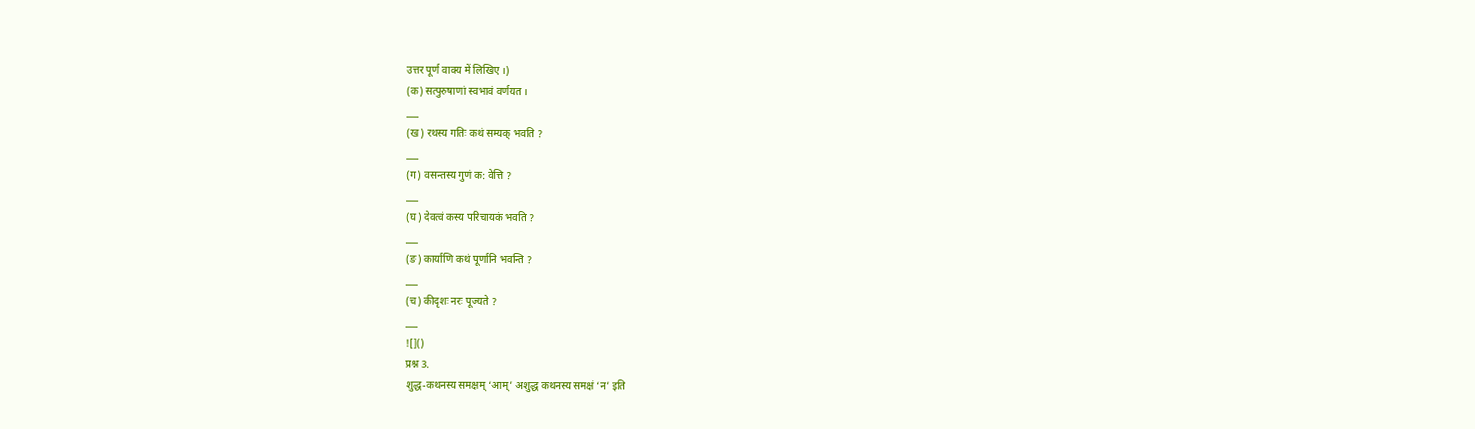उत्तर पूर्ण वाक्य में लिखिए ।)
(क) सत्पुरुषाणां स्वभावं वर्णयत ।
___
(ख) रथस्य गतिः कथं सम्यक् भवति ?
___
(ग) वसन्तस्य गुणं क: वेत्ति ?
___
(घ) देवत्वं कस्य परिचायकं भवति ?
___
(ङ) कार्याणि कथं पूर्णानि भवन्ति ?
___
(च) कीदृशः नरः पूज्यते ?
___
![]()
प्रश्न 3.
शुद्ध-कथनस्य समक्षम् ‘आम्’ अशुद्ध कथनस्य समक्षं ‘न’ इति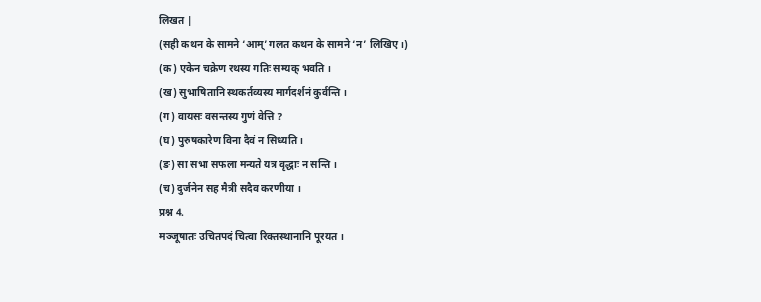लिखत |
(सही कथन के सामने ‘आम्’ गलत कथन के सामने ‘न’ लिखिए।)
(क) एकेन चक्रेण रथस्य गतिः सम्यक् भवति ।
(ख) सुभाषितानि स्थकर्तव्यस्य मार्गदर्शनं कुर्वन्ति ।
(ग) वायसः वसन्तस्य गुणं वेत्ति ?
(घ) पुरुषकारेण विना दैवं न सिध्यति ।
(ङ) सा सभा सफला मन्यते यत्र वृद्धाः न सन्ति ।
(च) दुर्जनेन सह मैत्री सदैव करणीया ।
प्रश्न 4.
मञ्जूषातः उचितपदं चित्वा रिक्तस्थानानि पूरयत ।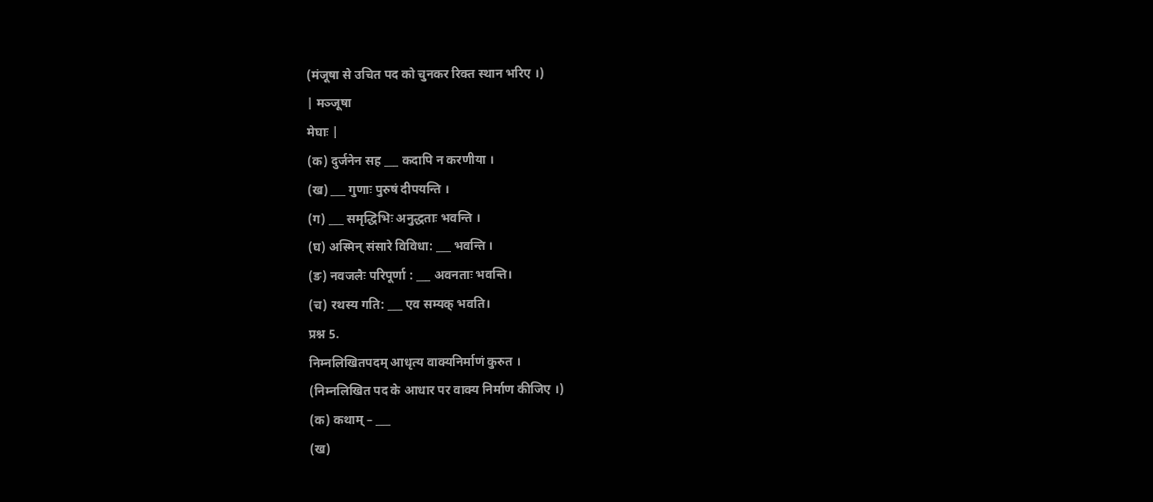(मंजूषा से उचित पद को चुनकर रिक्त स्थान भरिए ।)
| मञ्जूषा
मेघाः |
(क) दुर्जनेन सह ___ कदापि न करणीया ।
(ख) ___ गुणाः पुरुषं दीपयन्ति ।
(ग) ___ समृद्धिभिः अनुद्धताः भवन्ति ।
(घ) अस्मिन् संसारे विविधा: ___ भवन्ति ।
(ङ) नवजलैः परिपूर्णा : ___ अवनताः भवन्ति।
(च) रथस्य गति: ___ एव सम्यक् भवति।
प्रश्न 5.
निम्नलिखितपदम् आधृत्य वाक्यनिर्माणं कुरुत ।
(निम्नलिखित पद के आधार पर वाक्य निर्माण कीजिए ।)
(क) कथाम् – ___
(ख)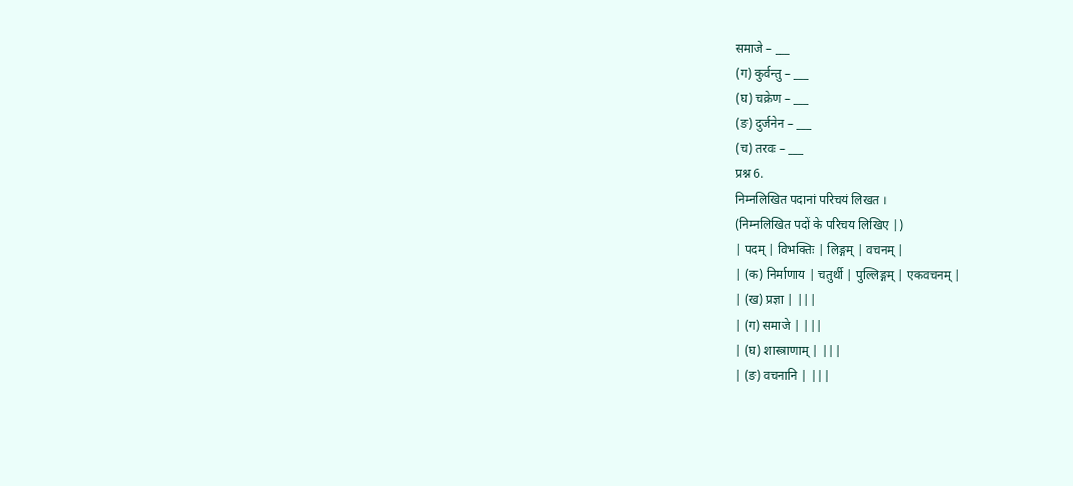समाजे – ___
(ग) कुर्वन्तु – ___
(घ) चक्रेण – ___
(ङ) दुर्जनेन – ___
(च) तरवः – ___
प्रश्न 6.
निम्नलिखित पदानां परिचयं लिखत ।
(निम्नलिखित पदों के परिचय लिखिए |)
| पदम् | विभक्तिः | लिङ्गम् | वचनम् |
| (क) निर्माणाय | चतुर्थी | पुल्लिङ्गम् | एकवचनम् |
| (ख) प्रज्ञा | |||
| (ग) समाजे | |||
| (घ) शास्त्राणाम् | |||
| (ङ) वचनानि | |||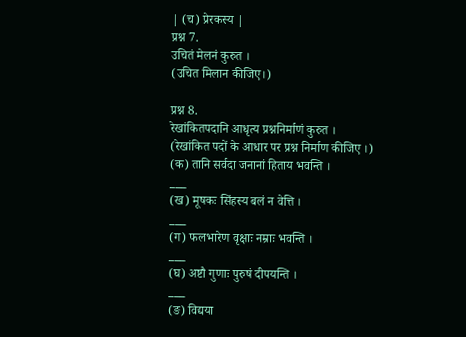| (च) प्रेरकस्य |
प्रश्न 7.
उचितं मेलनं कुरुत ।
(उचित मिलान कीजिए।)

प्रश्न 8.
रेखांकितपदानि आधृत्य प्रश्ननिर्माणं कुरुत ।
(रेखांकित पदों के आधार पर प्रश्न निर्माण कीजिए ।)
(क) तानि सर्वदा जनानां हिताय भवन्ति ।
___
(ख) मूषकः सिंहस्य बलं न वेत्ति ।
___
(ग) फलभारेण वृक्षाः नम्राः भवन्ति ।
___
(घ) अष्टौ गुणाः पुरुषं दीपयन्ति ।
___
(ङ) विद्यया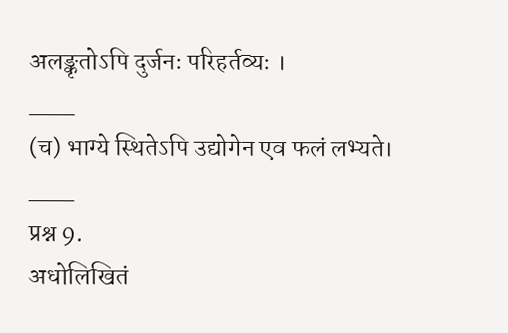अलङ्कृतोऽपि दुर्जनः परिहर्तव्यः ।
___
(च) भाग्ये स्थितेऽपि उद्योगेन एव फलं लभ्यते।
___
प्रश्न 9.
अधोलिखितं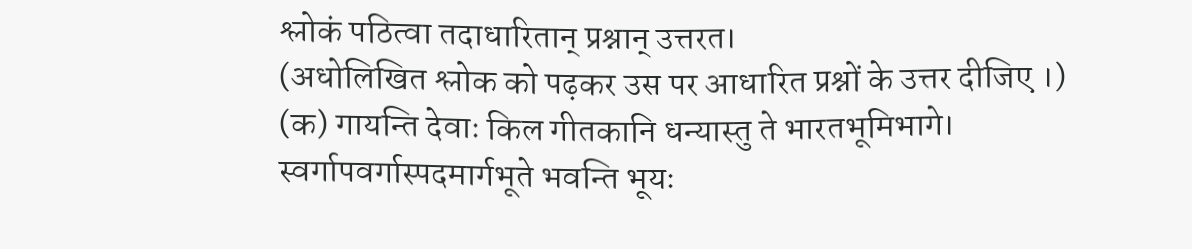श्लोकं पठित्वा तदाधारितान् प्रश्नान् उत्तरत।
(अधोलिखित श्लोक को पढ़कर उस पर आधारित प्रश्नों के उत्तर दीजिए ।)
(क) गायन्ति देवाः किल गीतकानि धन्यास्तु ते भारतभूमिभागे।
स्वर्गापवर्गास्पदमार्गभूते भवन्ति भूयः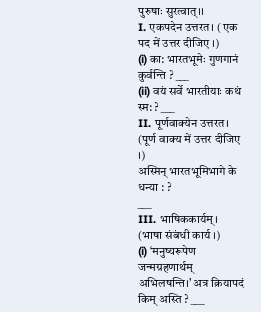पुरुषाः सुरत्वात्।।
I. एकपदेन उत्तरत। ( एक पद में उत्तर दीजिए ।)
(i) का: भारतभूमेः गुणगानं कुर्वन्ति ? ___
(ii) वयं सर्वे भारतीयाः कथं स्म: ? ___
II. पूर्णवाक्येन उत्तरत। (पूर्ण वाक्य में उत्तर दीजिए ।)
अस्मिन् भारतभूमिभागे के धन्या : ?
___
III. भाषिककार्यम्। (भाषा संबंधी कार्य ।)
(i) ‘मनुष्यरूपेण जन्मग्रहणार्थम् अभिलषन्ति।’ अत्र क्रियापदं किम् अस्ति ? ___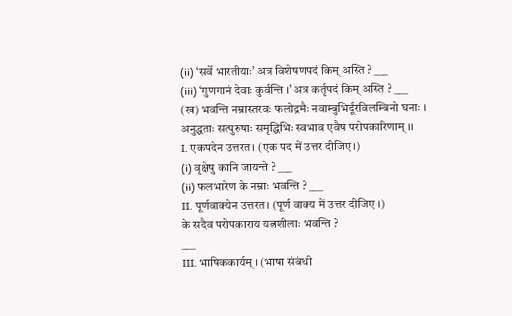(ii) ‘सर्वे भारतीयाः’ अत्र विशेषणपदं किम् अस्ति ? ___
(iii) ‘गुणगानं देवाः कुर्वन्ति ।’ अत्र कर्तृपदं किम् अस्ति ? ___
(ख) भवन्ति नम्रास्तरवः फलोद्रमैः नवाम्बुभिर्दूरविलम्बिनो घनाः ।
अनुद्धताः सत्पुरुषाः समृद्धिभिः स्वभाव एवैष परोपकारिणाम् ।।
I. एकपदेन उत्तरत। (एक पद में उत्तर दीजिए।)
(i) वृक्षेषु कानि जायन्ते ? ___
(ii) फलभारेण के नम्राः भवन्ति ? ___
II. पूर्णवाक्येन उत्तरत। (पूर्ण वाक्य में उत्तर दीजिए ।)
के सदैव परोपकाराय यत्नशीलाः भवन्ति ?
___
III. भाषिककार्यम् । (भाषा संबंधी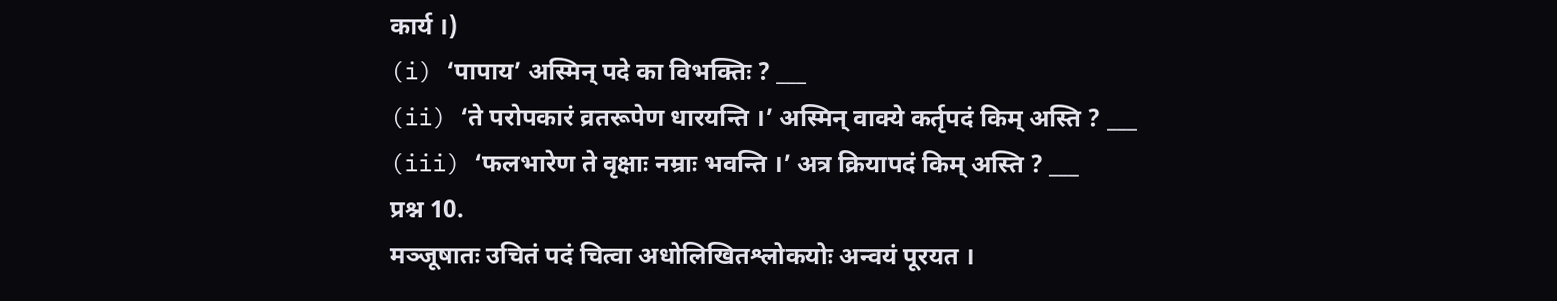कार्य ।)
(i) ‘पापाय’ अस्मिन् पदे का विभक्तिः ? ___
(ii) ‘ते परोपकारं व्रतरूपेण धारयन्ति ।’ अस्मिन् वाक्ये कर्तृपदं किम् अस्ति ? ___
(iii) ‘फलभारेण ते वृक्षाः नम्राः भवन्ति ।’ अत्र क्रियापदं किम् अस्ति ? ___
प्रश्न 10.
मञ्जूषातः उचितं पदं चित्वा अधोलिखितश्लोकयोः अन्वयं पूरयत ।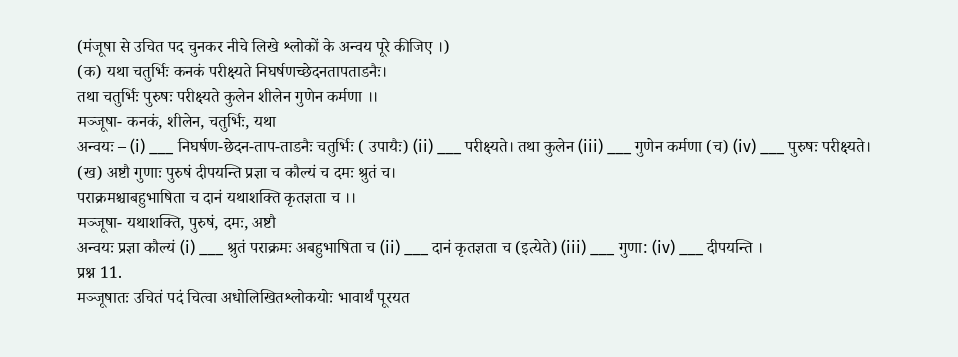(मंजूषा से उचित पद चुनकर नीचे लिखे श्लोकों के अन्वय पूरे कीजिए ।)
(क) यथा चतुर्भिः कनकं परीक्ष्यते निघर्षणच्छेदनतापताडनैः।
तथा चतुर्भिः पुरुषः परीक्ष्यते कुलेन शीलेन गुणेन कर्मणा ।।
मञ्जूषा- कनकं, शीलेन, चतुर्भिः, यथा
अन्वयः – (i) ___ निघर्षण-छेदन-ताप-ताडनैः चतुर्भिः ( उपायैः) (ii) ___ परीक्ष्यते। तथा कुलेन (iii) ___ गुणेन कर्मणा (च) (iv) ___ पुरुषः परीक्ष्यते।
(ख) अष्टौ गुणाः पुरुषं दीपयन्ति प्रज्ञा च कौल्यं च दमः श्रुतं च।
पराक्रमश्चाबहुभाषिता च दानं यथाशक्ति कृतज्ञता च ।।
मञ्जूषा- यथाशक्ति, पुरुषं, दमः, अष्टौ
अन्वयः प्रज्ञा कौल्यं (i) ___ श्रुतं पराक्रमः अबहुभाषिता च (ii) ___ दानं कृतज्ञता च (इत्येते) (iii) ___ गुणा: (iv) ___ दीपयन्ति ।
प्रश्न 11.
मञ्जूषातः उचितं पदं चित्वा अधोलिखितश्लोकयोः भावार्थं पूरयत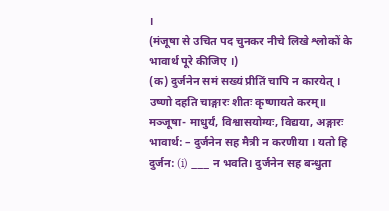।
(मंजूषा से उचित पद चुनकर नीचे लिखे श्लोकों के भावार्थ पूरे कीजिए ।)
(क) दुर्जनेन समं सख्यं प्रीतिं चापि न कारयेत् ।
उष्णो दहति चाङ्गारः शीतः कृष्णायते करम्॥
मञ्जूषा- माधुर्यं, विश्वासयोग्यः, विद्यया, अङ्गारः
भावार्थ: – दुर्जनेन सह मैत्री न करणीया । यतो हि दुर्जन: (i) ___ न भवति। दुर्जनेन सह बन्धुता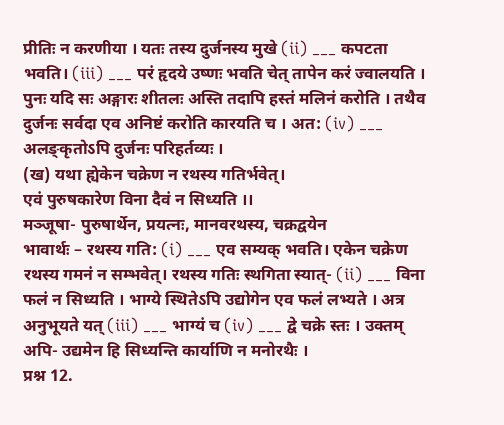प्रीतिः न करणीया । यतः तस्य दुर्जनस्य मुखे (ii) ___ कपटता भवति। (iii) ___ परं हृदये उष्णः भवति चेत् तापेन करं ज्वालयति । पुनः यदि सः अङ्गारः शीतलः अस्ति तदापि हस्तं मलिनं करोति । तथैव दुर्जनः सर्वदा एव अनिष्टं करोति कारयति च । अत: (iv) ___ अलङ्कृतोऽपि दुर्जनः परिहर्तव्यः ।
(ख) यथा ह्येकेन चक्रेण न रथस्य गतिर्भवेत्।
एवं पुरुषकारेण विना दैवं न सिध्यति ।।
मञ्जूषा- पुरुषार्थेन, प्रयत्नः, मानवरथस्य, चक्रद्वयेन
भावार्थः – रथस्य गति: (i) ___ एव सम्यक् भवति। एकेन चक्रेण रथस्य गमनं न सम्भवेत्। रथस्य गतिः स्थगिता स्यात्- (ii) ___ विना फलं न सिध्यति । भाग्ये स्थितेऽपि उद्योगेन एव फलं लभ्यते । अत्र अनुभूयते यत् (iii) ___ भाग्यं च (iv) ___ द्वे चक्रे स्तः । उक्तम् अपि- उद्यमेन हि सिध्यन्ति कार्याणि न मनोरथैः ।
प्रश्न 12.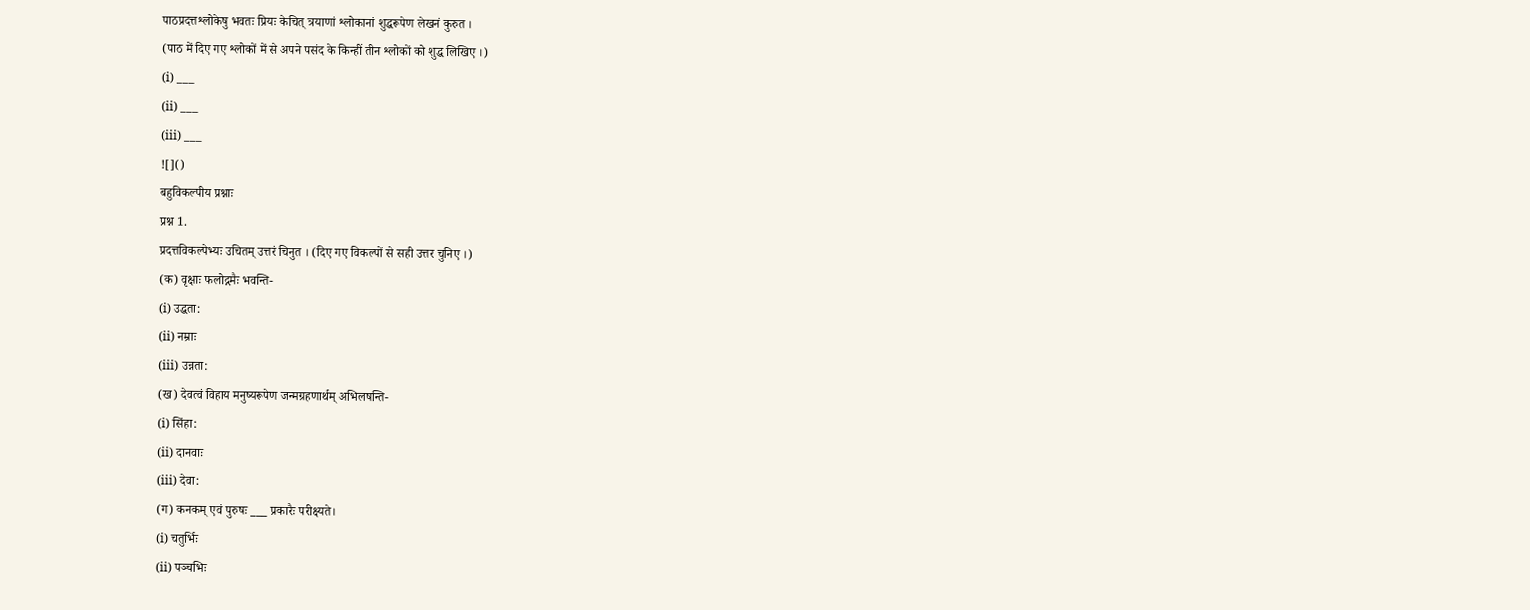पाठप्रदत्तश्लोकेषु भवतः प्रियः केचित् त्रयाणां श्लोकानां शुद्धरूपेण लेखनं कुरुत ।
(पाठ में दिए गए श्लोकों में से अपने पसंद के किन्हीं तीन श्लोकों को शुद्ध लिखिए ।)
(i) ___
(ii) ___
(iii) ___
![]()
बहुविकल्पीय प्रश्नाः
प्रश्न 1.
प्रदत्तविकल्पेभ्यः उचितम् उत्तरं चिनुत । (दिए गए विकल्पों से सही उत्तर चुनिए ।)
(क) वृक्षाः फलोद्गमैः भवन्ति-
(i) उद्धता:
(ii) नम्राः
(iii) उन्नता:
(ख) देवत्वं विहाय मनुष्यरूपेण जन्मग्रहणार्थम् अभिलषन्ति-
(i) सिंहा:
(ii) दानवाः
(iii) देवा:
(ग) कनकम् एवं पुरुषः ___ प्रकारैः परीक्ष्यते।
(i) चतुर्भिः
(ii) पञ्चभिः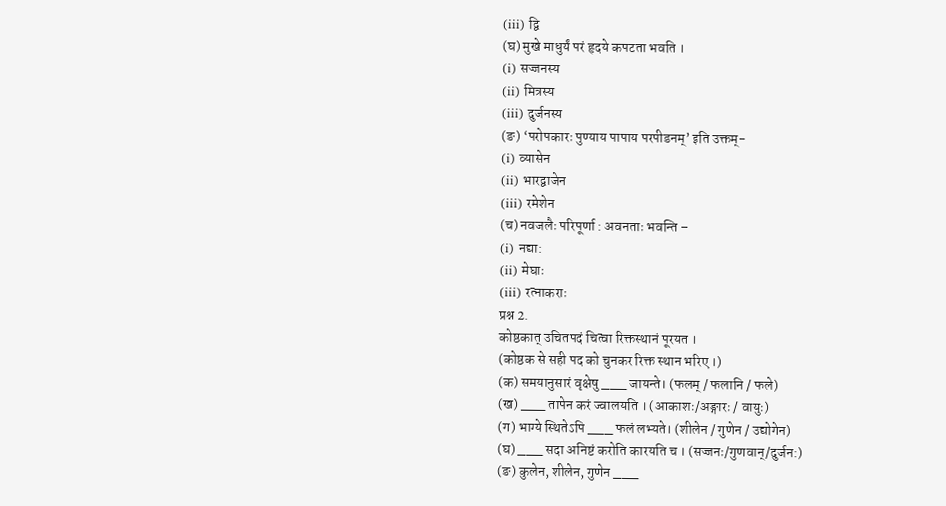(iii) द्वि
(घ) मुखे माधुर्यं परं हृदये कपटता भवति ।
(i) सज्जनस्य
(ii) मित्रस्य
(iii) दुर्जनस्य
(ङ) ‘परोपकारः पुण्याय पापाय परपीडनम्’ इति उक्तम्-
(i) व्यासेन
(ii) भारद्वाजेन
(iii) रमेशेन
(च) नवजलैः परिपूर्णा : अवनताः भवन्ति –
(i) नद्या:
(ii) मेघाः
(iii) रत्नाकराः
प्रश्न 2.
कोष्ठकात् उचितपदं चित्वा रिक्तस्थानं पूरयत ।
(कोष्ठक से सही पद को चुनकर रिक्त स्थान भरिए ।)
(क) समयानुसारं वृक्षेषु ___ जायन्ते। (फलम् / फलानि / फले)
(ख) ___ तापेन करं ज्वालयति । (आकाशः/अङ्गारः / वायुः)
(ग) भाग्ये स्थितेऽपि ___ फलं लभ्यते। (शीलेन / गुणेन / उद्योगेन)
(घ) ___ सदा अनिष्टं करोति कारयति च । (सज्जनः/गुणवान्/दुर्जन:)
(ङ) कुलेन, शीलेन, गुणेन ___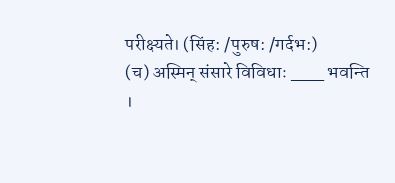परीक्ष्यते। (सिंह: /पुरुष: /गर्दभ:)
(च) अस्मिन् संसारे विविधाः ___ भवन्ति ।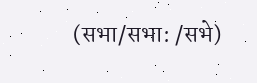(सभा/सभा: /सभे)